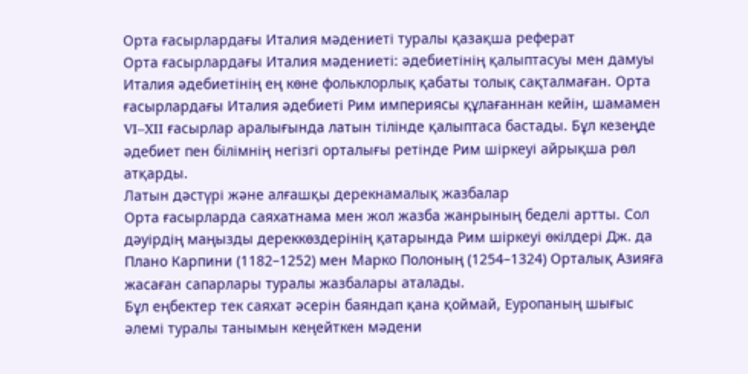Орта ғасырлардағы Италия мәдениеті туралы қазақша реферат
Орта ғасырлардағы Италия мәдениеті: әдебиетінің қалыптасуы мен дамуы
Италия әдебиетінің ең көне фольклорлық қабаты толық сақталмаған. Орта ғасырлардағы Италия әдебиеті Рим империясы құлағаннан кейін, шамамен VI–XII ғасырлар аралығында латын тілінде қалыптаса бастады. Бұл кезеңде әдебиет пен білімнің негізгі орталығы ретінде Рим шіркеуі айрықша рөл атқарды.
Латын дәстүрі және алғашқы дерекнамалық жазбалар
Орта ғасырларда саяхатнама мен жол жазба жанрының беделі артты. Сол дәуірдің маңызды дереккөздерінің қатарында Рим шіркеуі өкілдері Дж. да Плано Карпини (1182–1252) мен Марко Полоның (1254–1324) Орталық Азияға жасаған сапарлары туралы жазбалары аталады.
Бұл еңбектер тек саяхат әсерін баяндап қана қоймай, Еуропаның шығыс әлемі туралы танымын кеңейткен мәдени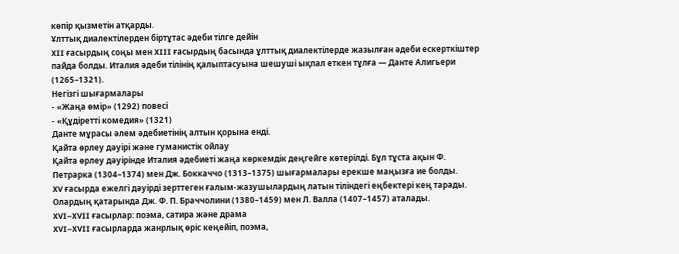көпір қызметін атқарды.
Ұлттық диалектілерден біртұтас әдеби тілге дейін
XII ғасырдың соңы мен XIII ғасырдың басында ұлттық диалектілерде жазылған әдеби ескерткіштер пайда болды. Италия әдеби тілінің қалыптасуына шешуші ықпал еткен тұлға — Данте Алигьери (1265–1321).
Негізгі шығармалары
- «Жаңа өмір» (1292) повесі
- «Құдіретті комедия» (1321)
Данте мұрасы әлем әдебиетінің алтын қорына енді.
Қайта өрлеу дәуірі және гуманистік ойлау
Қайта өрлеу дәуірінде Италия әдебиеті жаңа көркемдік деңгейге көтерілді. Бұл тұста ақын Ф. Петрарка (1304–1374) мен Дж. Боккаччо (1313–1375) шығармалары ерекше маңызға ие болды.
XV ғасырда ежелгі дәуірді зерттеген ғалым-жазушылардың латын тіліндегі еңбектері кең тарады. Олардың қатарында Дж. Ф. П. Браччолини (1380–1459) мен Л. Валла (1407–1457) аталады.
XVI–XVII ғасырлар: поэма, сатира және драма
XVI–XVII ғасырларда жанрлық өріс кеңейіп, поэма,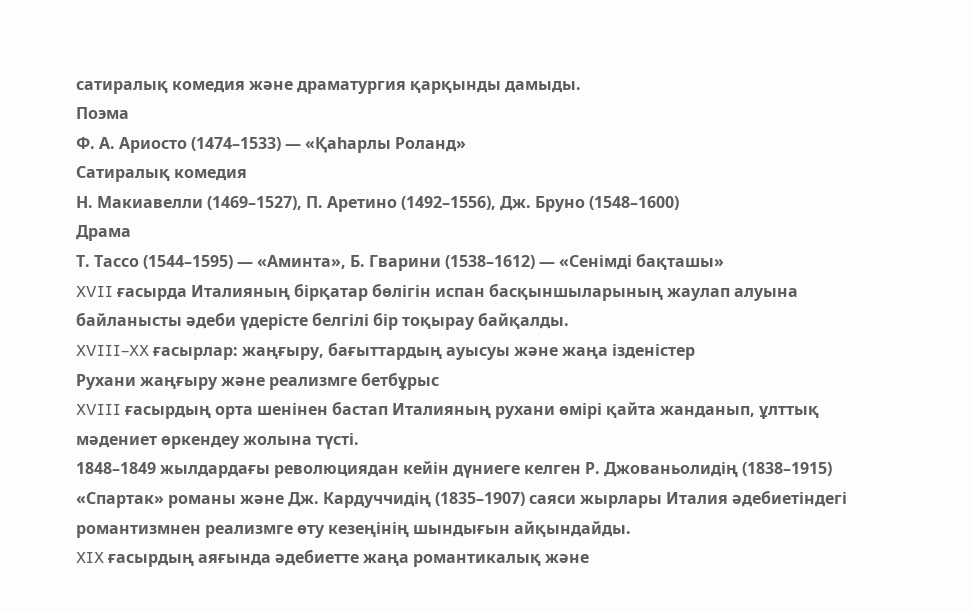сатиралық комедия және драматургия қарқынды дамыды.
Поэма
Ф. А. Ариосто (1474–1533) — «Қаһарлы Роланд»
Сатиралық комедия
Н. Макиавелли (1469–1527), П. Аретино (1492–1556), Дж. Бруно (1548–1600)
Драма
Т. Тассо (1544–1595) — «Аминта», Б. Гварини (1538–1612) — «Сенімді бақташы»
XVII ғасырда Италияның бірқатар бөлігін испан басқыншыларының жаулап алуына байланысты әдеби үдерісте белгілі бір тоқырау байқалды.
XVIII–XX ғасырлар: жаңғыру, бағыттардың ауысуы және жаңа ізденістер
Рухани жаңғыру және реализмге бетбұрыс
XVIII ғасырдың орта шенінен бастап Италияның рухани өмірі қайта жанданып, ұлттық мәдениет өркендеу жолына түсті.
1848–1849 жылдардағы революциядан кейін дүниеге келген Р. Джованьолидің (1838–1915) «Спартак» романы және Дж. Кардуччидің (1835–1907) саяси жырлары Италия әдебиетіндегі романтизмнен реализмге өту кезеңінің шындығын айқындайды.
XIX ғасырдың аяғында әдебиетте жаңа романтикалық және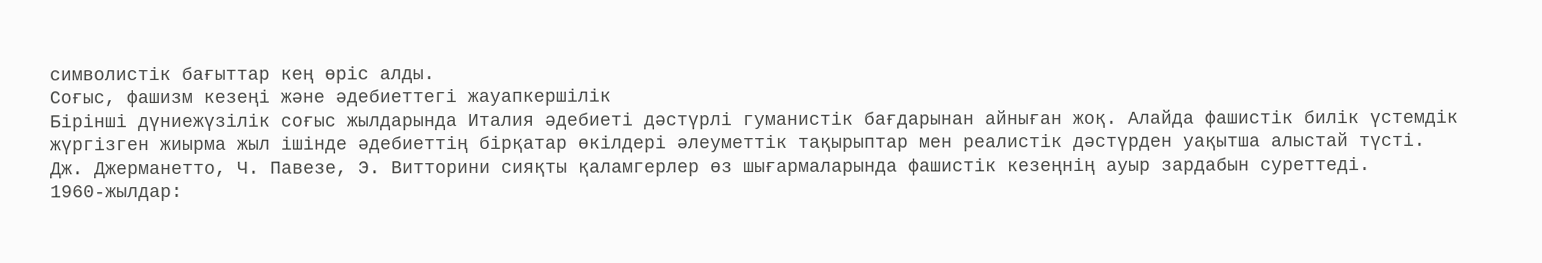символистік бағыттар кең өріс алды.
Соғыс, фашизм кезеңі және әдебиеттегі жауапкершілік
Бірінші дүниежүзілік соғыс жылдарында Италия әдебиеті дәстүрлі гуманистік бағдарынан айныған жоқ. Алайда фашистік билік үстемдік жүргізген жиырма жыл ішінде әдебиеттің бірқатар өкілдері әлеуметтік тақырыптар мен реалистік дәстүрден уақытша алыстай түсті.
Дж. Джерманетто, Ч. Павезе, Э. Витторини сияқты қаламгерлер өз шығармаларында фашистік кезеңнің ауыр зардабын суреттеді.
1960-жылдар: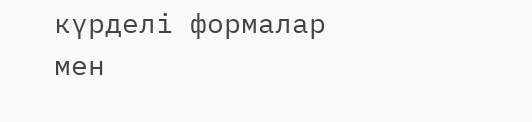күрделі формалар мен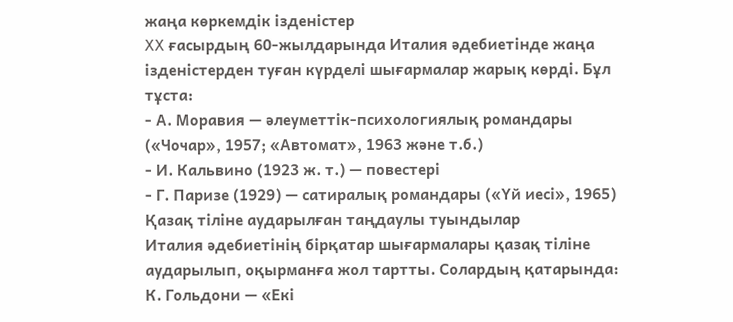жаңа көркемдік ізденістер
XX ғасырдың 60-жылдарында Италия әдебиетінде жаңа ізденістерден туған күрделі шығармалар жарық көрді. Бұл тұста:
- А. Моравия — әлеуметтік-психологиялық романдары («Чочар», 1957; «Автомат», 1963 және т.б.)
- И. Кальвино (1923 ж. т.) — повестері
- Г. Паризе (1929) — сатиралық романдары («Үй иесі», 1965)
Қазақ тіліне аударылған таңдаулы туындылар
Италия әдебиетінің бірқатар шығармалары қазақ тіліне аударылып, оқырманға жол тартты. Солардың қатарында:
К. Гольдони — «Екі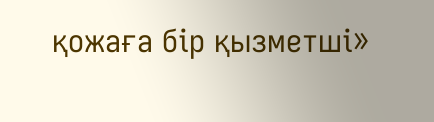қожаға бір қызметші»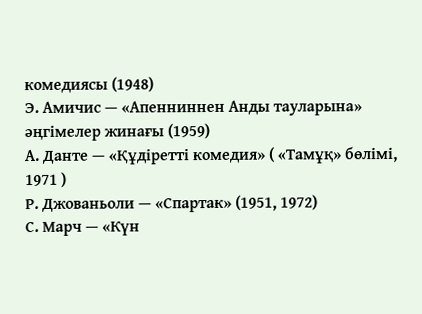комедиясы (1948)
Э. Амичис — «Апенниннен Анды тауларына» әңгімелер жинағы (1959)
А. Данте — «Құдіретті комедия» ( «Тамұқ» бөлімі, 1971 )
Р. Джованьоли — «Спартак» (1951, 1972)
С. Марч — «Күн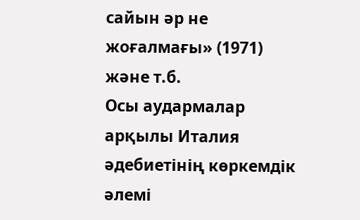сайын әр не жоғалмағы» (1971) және т.б.
Осы аудармалар арқылы Италия әдебиетінің көркемдік әлемі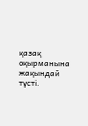қазақ оқырманына жақындай түсті.